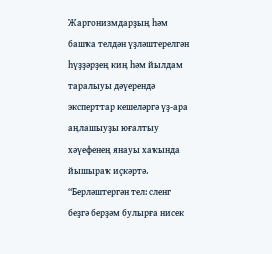Жаргонизмдарҙың һәм башҡа телдән үҙләштерелгән һүҙҙәрҙең киң һәм йылдам таралыуы дәүерендә эксперттар кешеләргә үҙ-ара аңлашыуҙы юғалтыу хәүефенең янауы хаҡында йышыраҡ иҫкәртә.
“Берләштергән тел: сленг беҙгә берҙәм булырға нисек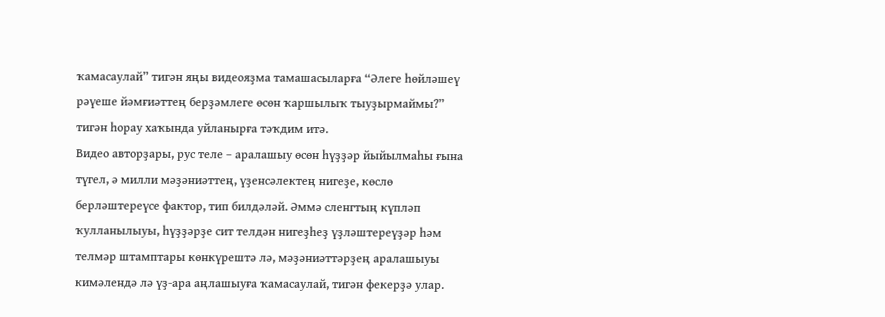ҡамасаулай” тигән яңы видеояҙма тамашасыларға “Әлеге һөйләшеү рәүеше йәмғиәттең берҙәмлеге өсөн ҡаршылыҡ тыуҙырмаймы?” тигән һорау хаҡында уйланырға тәҡдим итә.
Видео авторҙары, рус теле – аралашыу өсөн һүҙҙәр йыйылмаһы ғына түгел, ә милли мәҙәниәттең, үҙенсәлектең нигеҙе, көслө берләштереүсе фактор, тип билдәләй. Әммә сленгтың күпләп ҡулланылыуы, һүҙҙәрҙе сит телдән нигеҙһеҙ үҙләштереүҙәр һәм телмәр штамптары көнкүрештә лә, мәҙәниәттәрҙең аралашыуы кимәлендә лә үҙ-ара аңлашыуға ҡамасаулай, тигән фекерҙә улар.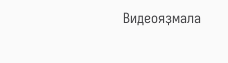Видеояҙмала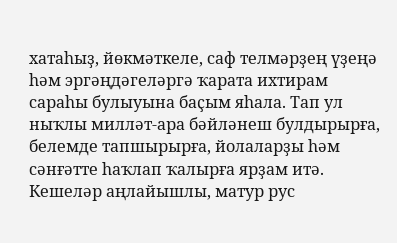хатаһыҙ, йөкмәткеле, саф телмәрҙең үҙеңә һәм эргәңдәгеләргә ҡарата ихтирам сараһы булыуына баҫым яһала. Тап ул ныҡлы милләт-ара бәйләнеш булдырырға, белемде тапшырырға, йолаларҙы һәм сәнғәтте һаҡлап ҡалырға ярҙам итә. Кешеләр аңлайышлы, матур рус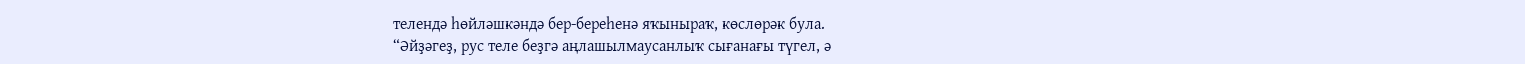телендә һөйләшкәндә бер-береһенә яҡыныраҡ, көслөрәк була.
“Әйҙәгеҙ, рус теле беҙгә аңлашылмаусанлыҡ сығанағы түгел, ә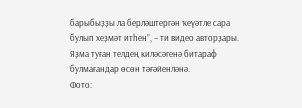барыбыҙҙы ла берләштергән ҡеүәтле сара булып хеҙмәт итһен”, – ти видео авторҙары. Яҙма туған телдең киләсәгенә битараф булмағандар өсөн тәғәйенләнә.
Фото: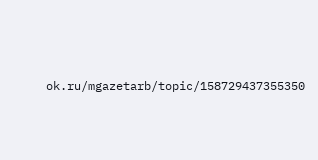ok.ru/mgazetarb/topic/158729437355350